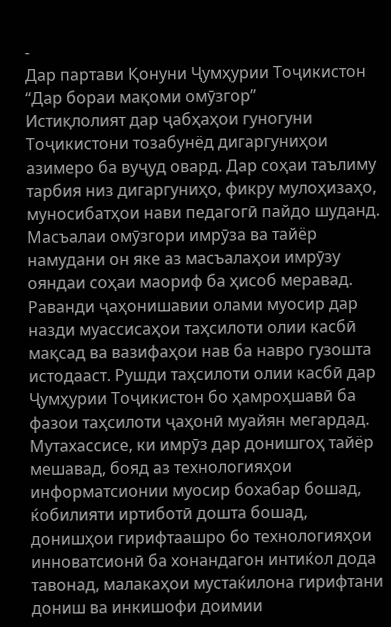-
Дар партави Қонуни Ҷумҳурии Тоҷикистон “Дар бораи мақоми омӯзгор”
Истиқлолият дар ҷабҳаҳои гуногуни Тоҷикистони тозабунёд дигаргуниҳои азимеро ба вуҷуд овард. Дар соҳаи таълиму тарбия низ дигаргуниҳо, фикру мулоҳизаҳо, муносибатҳои нави педагогӣ пайдо шуданд. Масъалаи омӯзгори имрӯза ва тайёр намудани он яке аз масъалаҳои имрӯзу ояндаи соҳаи маориф ба ҳисоб меравад. Раванди ҷаҳонишавии олами муосир дар назди муассисаҳои таҳсилоти олии касбӣ мақсад ва вазифаҳои нав ба навро гузошта истодааст. Рушди таҳсилоти олии касбӣ дар Ҷумҳурии Тоҷикистон бо ҳамроҳшавӣ ба фазои таҳсилоти ҷаҳонӣ муайян мегардад.
Мутахассисе, ки имрӯз дар донишгоҳ тайёр мешавад, бояд аз технологияҳои информатсионии муосир бохабар бошад, ќобилияти иртиботӣ дошта бошад, донишҳои гирифтаашро бо технологияҳои инноватсионӣ ба хонандагон интиќол дода тавонад, малакаҳои мустаќилона гирифтани дониш ва инкишофи доимии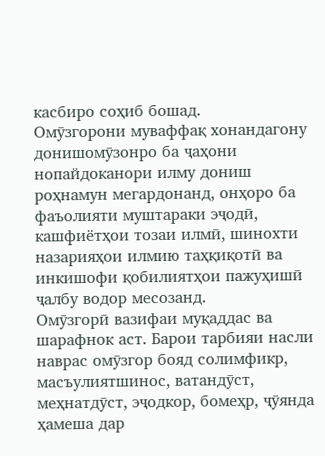касбиро соҳиб бошад.
Омӯзгорони муваффақ хонандагону донишомӯзонро ба ҷаҳони нопайдоканори илму дониш роҳнамун мегардонанд, онҳоро ба фаъолияти муштараки эҷодӣ, кашфиётҳои тозаи илмӣ, шинохти назарияҳои илмию таҳқиқотӣ ва инкишофи қобилиятҳои пажуҳишӣ ҷалбу водор месозанд.
Омӯзгорӣ вазифаи муқаддас ва шарафнок аст. Барои тарбияи насли наврас омӯзгор бояд солимфикр, масъулиятшинос, ватандӯст, меҳнатдӯст, эҷодкор, бомеҳр, ҷӯянда ҳамеша дар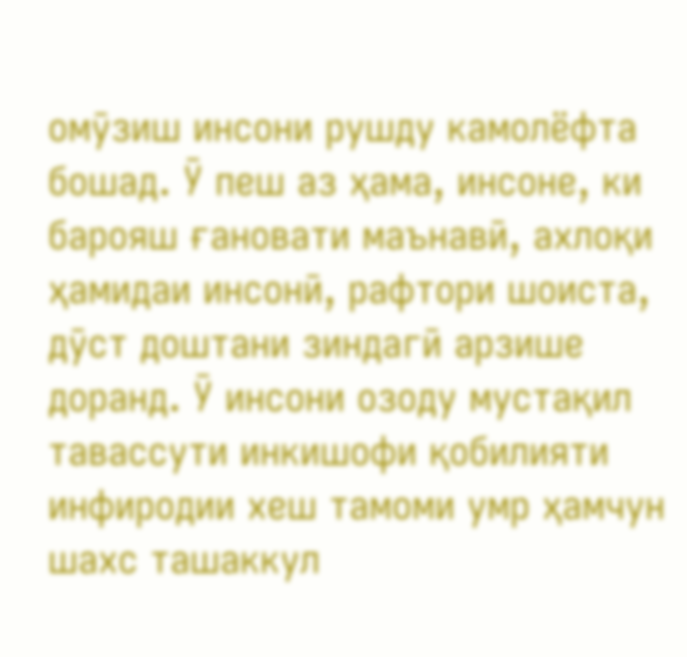омӯзиш инсони рушду камолёфта бошад. Ӯ пеш аз ҳама, инсоне, ки барояш ғановати маънавӣ, ахлоқи ҳамидаи инсонӣ, рафтори шоиста, дӯст доштани зиндагӣ арзише доранд. Ӯ инсони озоду мустақил тавассути инкишофи қобилияти инфиродии хеш тамоми умр ҳамчун шахс ташаккул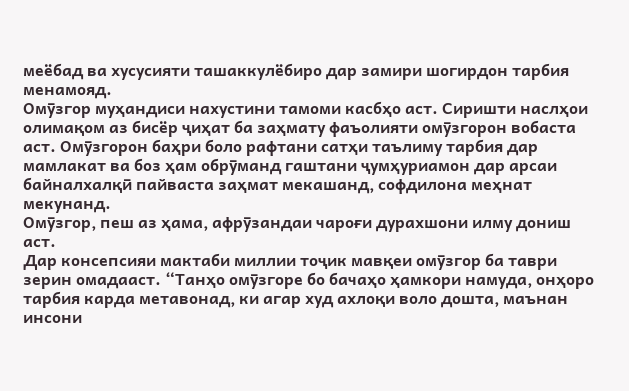меёбад ва хусусияти ташаккулёбиро дар замири шогирдон тарбия менамояд.
Омӯзгор муҳандиси нахустини тамоми касбҳо аст. Сиришти наслҳои олимақом аз бисёр ҷиҳат ба заҳмату фаъолияти омӯзгорон вобаста аст. Омӯзгорон баҳри боло рафтани сатҳи таълиму тарбия дар мамлакат ва боз ҳам обрӯманд гаштани ҷумҳуриамон дар арсаи байналхалқӣ пайваста заҳмат мекашанд, софдилона меҳнат мекунанд.
Омӯзгор, пеш аз ҳама, афрӯзандаи чароғи дурахшони илму дониш аст.
Дар консепсияи мактаби миллии тоҷик мавқеи омӯзгор ба таври зерин омадааст. “Танҳо омӯзгоре бо бачаҳо ҳамкори намуда, онҳоро тарбия карда метавонад, ки агар худ ахлоқи воло дошта, маънан инсони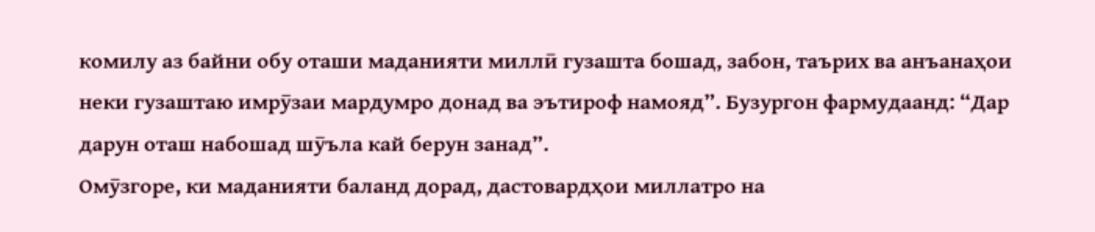комилу аз байни обу оташи маданияти миллӣ гузашта бошад, забон, таърих ва анъанаҳои неки гузаштаю имрӯзаи мардумро донад ва эътироф намояд”. Бузургон фармудаанд: “Дар дарун оташ набошад шӯъла кай берун занад”.
Омӯзгоре, ки маданияти баланд дорад, дастовардҳои миллатро на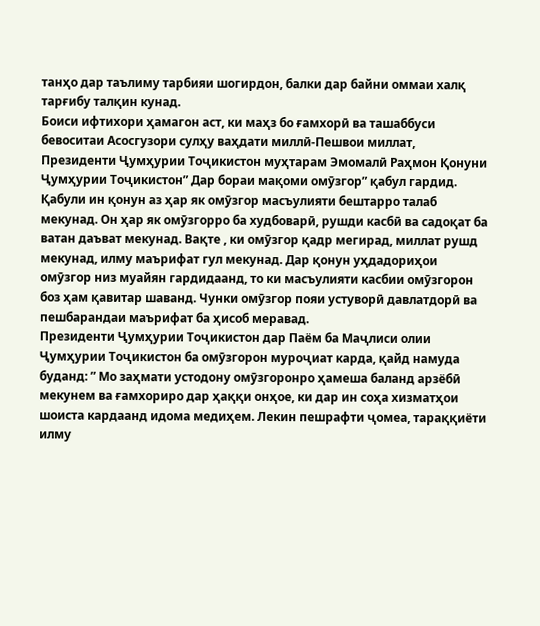танҳо дар таълиму тарбияи шогирдон, балки дар байни оммаи халқ тарғибу талқин кунад.
Боиси ифтихори ҳамагон аст, ки маҳз бо ғамхорӣ ва ташаббуси бевоситаи Асосгузори сулҳу ваҳдати миллӣ-Пешвои миллат, Президенти Ҷумҳурии Тоҷикистон муҳтарам Эмомалӣ Раҳмон Қонуни Ҷумҳурии Тоҷикистон” Дар бораи мақоми омӯзгор” қабул гардид.
Қабули ин қонун аз ҳар як омӯзгор масъулияти бештарро талаб мекунад. Он ҳар як омӯзгорро ба худбоварӣ, рушди касбӣ ва садоқат ба ватан даъват мекунад. Вақте , ки омӯзгор қадр мегирад, миллат рушд мекунад, илму маърифат гул мекунад. Дар қонун уҳдадориҳои омӯзгор низ муайян гардидаанд, то ки масъулияти касбии омӯзгорон боз ҳам қавитар шаванд. Чунки омӯзгор пояи устуворӣ давлатдорӣ ва пешбарандаи маърифат ба ҳисоб меравад.
Президенти Ҷумҳурии Тоҷикистон дар Паём ба Маҷлиси олии Ҷумҳурии Тоҷикистон ба омӯзгорон муроҷиат карда, қайд намуда буданд: ” Мо заҳмати устодону омӯзгоронро ҳамеша баланд арзёбӣ мекунем ва ғамхориро дар ҳаққи онҳое, ки дар ин соҳа хизматҳои шоиста кардаанд идома медиҳем. Лекин пешрафти ҷомеа, тараққиёти илму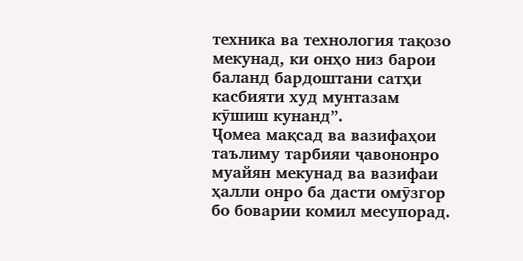техника ва технология тақозо мекунад, ки онҳо низ барои баланд бардоштани сатҳи касбияти худ мунтазам кӯшиш кунанд”.
Ҷомеа мақсад ва вазифаҳои таълиму тарбияи ҷавононро муайян мекунад ва вазифаи ҳалли онро ба дасти омӯзгор бо боварии комил месупорад.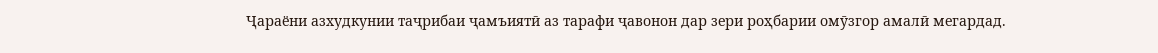Ҷараёни азхудкунии таҷрибаи ҷамъиятӣ аз тарафи ҷавонон дар зери роҳбарии омӯзгор амалӣ мегардад.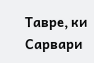Тавре, ки Сарвари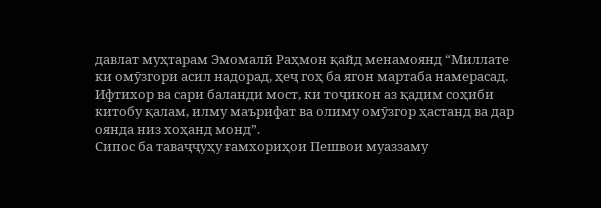давлат муҳтарам Эмомалӣ Раҳмон қайд менамоянд “Миллате ки омӯзгори асил надорад, ҳеҷ гоҳ ба ягон мартаба намерасад. Ифтихор ва сари баланди мост, ки тоҷикон аз қадим соҳиби китобу қалам, илму маърифат ва олиму омӯзгор ҳастанд ва дар оянда низ хоҳанд монд”.
Сипос ба таваҷҷуҳу ғамхориҳои Пешвои муаззаму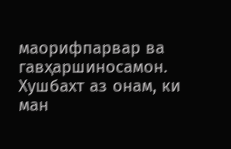маорифпарвар ва гавҳаршиносамон. Хушбахт аз онам, ки ман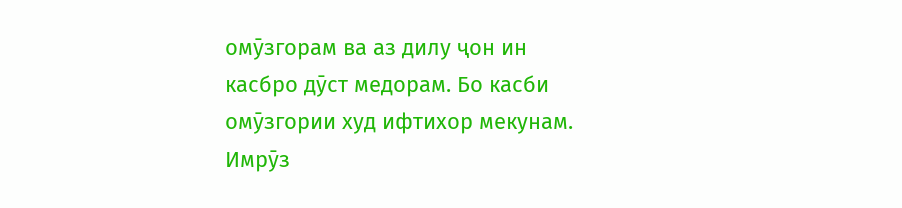омӯзгорам ва аз дилу ҷон ин касбро дӯст медорам. Бо касби омӯзгории худ ифтихор мекунам. Имрӯз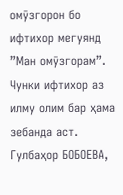омӯзгорон бо ифтихор мегуянд ”Ман омӯзгорам”. Чунки ифтихор аз илму олим бар ҳама зебанда аст.
Гулбаҳор БОБОЕВА,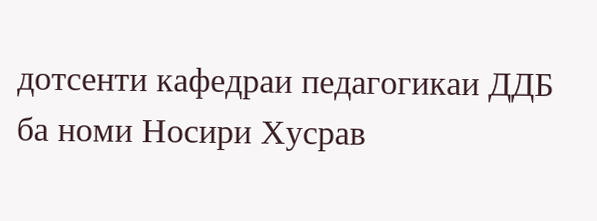дотсенти кафедраи педагогикаи ДДБ ба номи Носири Хусрав